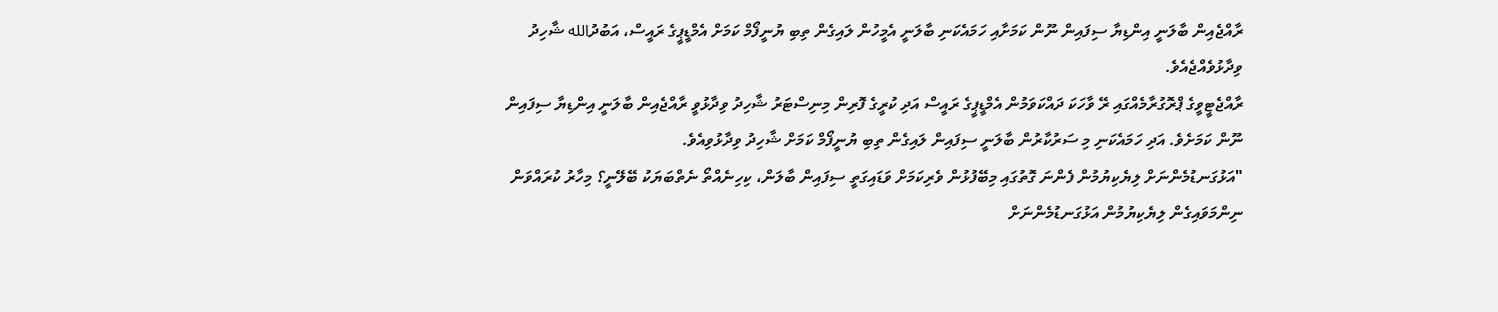ރާއްޖެއިން ބާލަނީ އިންޑިޔާ ސިފައިން ނޫން ކަމަށާއި ހަމައެކަނި ބާލަނީ އެމީހުން ލައިގެން ތިބި ޔުނީފޯމް ކަމަށް އެމްޑީޕީގެ ރައީސް، އަބުދުالله ޝާހިދު ވިދާޅުވެއްޖެއެވެ.
ރާއްޖެޓީވީގެ ޕްރޮގުރާމެއްގައި ރޭ ވާހަކަ ދައްކަވަމުން އެމްޑީޕީގެ ރައީސް އަދި ކުރީގެ ފޮރިން މިނިސްޓަރު ޝާހިދު ވިދާޅުވީ ރާއްޖެއިން ބާލަނީ އިންޑިޔާ ސިފައިން ނޫން ކަމަށެވެ. އަދި ހަމައެކަނި މި ސަރުކާރުން ބާލަނީ ސިފައިން ލައިގެން ތިބި ޔުނީފޯމް ކަމަށް ޝާހިދު ވިދާޅުވިއެވެ.
"އަޅުގަނޑުމެންނަށް ލިޔެކިޔުމުން ފެންނަ ގޮތުގައި މިބޭފުޅުން ވެރިކަމަށް ވަޑައިގަތީ ސިފައިން ބާލަން، ކިހިނެއްތޯ ނެތްބަޔަކު ބޭލޭނީ؟ މިހާރު ކުރައްވަން ނިންމަވައިގެން ލިޔެކިޔުމުން އަޅުގަނޑުމެންނަށް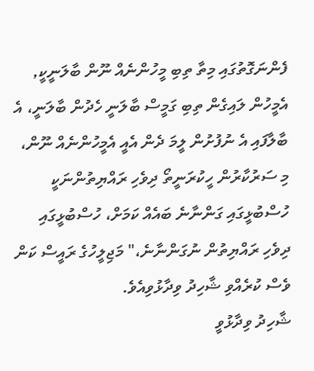ފެންނަގޮތުގައި މިތާ ތިބި މީހުންނެއް ނޫން ބާލަނީކީ, އެމީހުން ލައިގެން ތިބި ގަމީސް ބާލަނީ ހެދުން ބާލަނީ، އެ ބާލާފައި އެ ނުފުށުން ލީމަ ދެން އެއީ އެމީހުންނެއް ނޫން، މި ސަރުކާރުން ހީކުރަނީތޯ ދިވެހި ރައްޔިތުންނަކީ ހުސްބުޅީގައި ގަންނާނެ ބައެއް ކަމަށް، ހުސްބުޅީގައި ދިވެހި ރައްޔިތުން ނުގަންނާނެ،" މަޖިލީހުގެ ރައީސް ކަން ވެސް ކުރެއްވި ޝާހިދު ވިދާޅުވިއެވެ.
ޝާހިދު ވިދާޅުވީ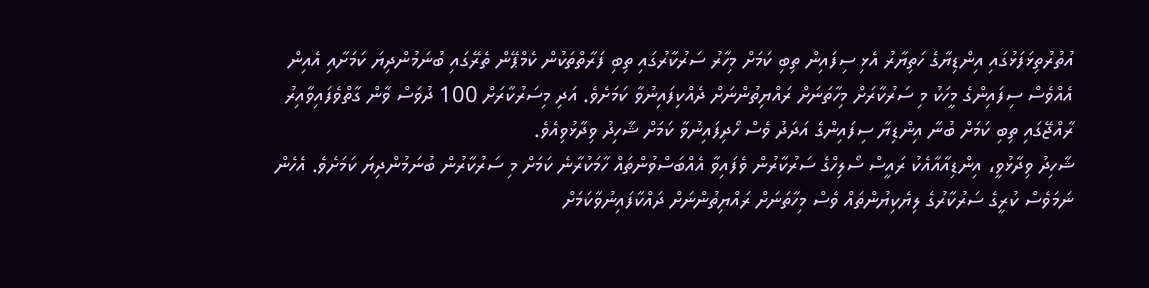އުތުރުތިޅަފަޅުގައި އިންޑިޔާގެ ހަތިޔާރު އެޅި ސިފައިން ތިބި ކަމަށް މިހާރު ސަރުކާރުގައި ތިބި ފަރާތްތަކުން ކެމްޕޭން ތެރޭގައި ބުނަމުންދިޔަ ކަމަށާއި އެއިން އެއްވެސް ސިފައިންގެ މީހަކު މި ސަރުކާރަށް މިހާތަނަށް ރައްޔިތުންނަށް ދެއްކިފައިނުވާ ކަމަށެވެ. އަދި މިސަރުކާރަށް 100 ދުވަސް ވާން ގާތްވެފައިވާއިރު ރާއްޖޭގައި ތިބި ކަމަށް ބުނާ އިންޑިޔާ ސިފައިންގެ އަދަދު ވެސް ހޯދިފައިނުވާ ކަމަށް ޝާހިދު ވިދާޅުވިއެވެ.
ޝާހިދު ވިދާޅުވީ، އިންޑިއާއާއެކު ރައީސް ސޯލިހްގެ ސަރުކާރުން ވެފައިވާ އެއްބަސްވުންތައް ހާމަކުރާނެ ކަމަށް މި ސަރުކާރުން ބުނަމުންދިޔަ ކަމަށެވެ. އެހެން ނަމަވެސް ކުރީގެ ސަރުކާރުގެ ލިޔެކިޔުންތައް ވެސް މިހާތަނަށް ރައްޔިތުންނަށް ދައްކާފައިނުވާކަމަށް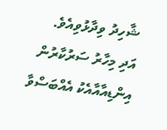ޝާހިދު ވިދާޅުވިއެވެ.
އަދި މިހާރު ސަރުކާރުން އިންޑިއާއާއެކު އެއްބަސްވާ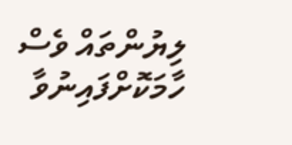ލިޔުންތައް ވެސް ހާމަކޮށްފައިނުވާ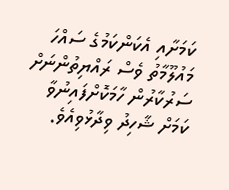ކަމަށާއި އެކަންކަމުގެ ސައްހަ މައުލޫމާތު ވެސް ރައްޔިތުންނަށް ސަރުކާރުން ހާމަކޮށްފައިނުވާ ކަމަށް ޝާހިދު ވިދާޅުވިއެވެ.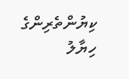ކިޔުންތެރިންގެ ހިޔާލު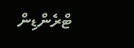ޓްރެންޑިން